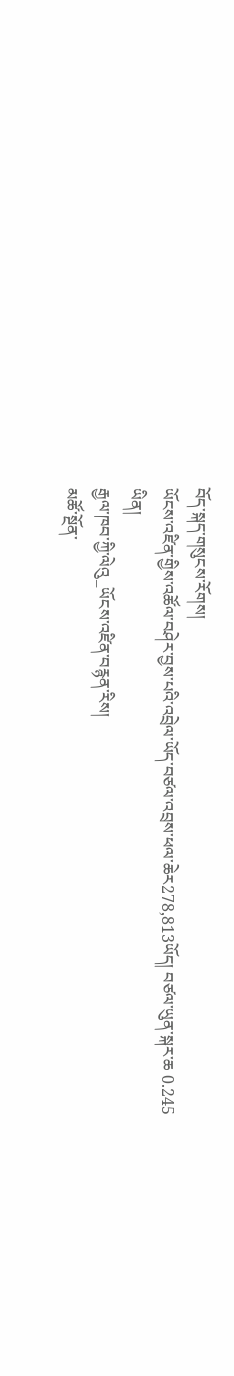བོད་སྐད་གསུངས་རོགས།
ཡོངས་འཛིན་གྱིས་འཚོལ་བཤེར་བྱས་པའི་འབྲེལ་ཡོད་བཙལ་འབྲས་ཕལ་ཆེར278,813ཡོད། བཙལ་ཡུན་སྐར་ཆ 0.245
ཡིན།
རྒྱལ་ཁབ་ཀྱི་ལེའུ_ཡོངས་འཛིན་བརྙན་རིས།
མཚོ་སྔོན་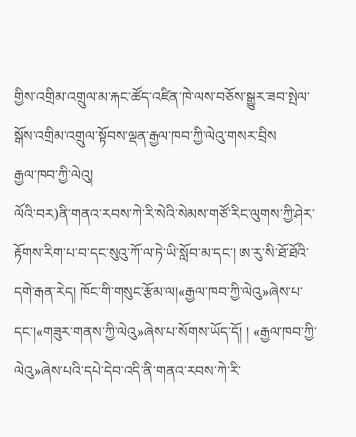གྱིས་འགྲིམ་འགྲུལ་མ་རྐང་ཚོད་འཛིན་ཁེ་ལས་བཅོས་སྒྱུར་ཟབ་སྤེལ་སྒོས་འགྲིམ་འགྲུལ་སྟོབས་ལྡན་རྒྱལ་ཁབ་ཀྱི་ལེའུ་གསར་བྲིས
རྒྱལ་ཁབ་ཀྱི་ལེའུ།
ལོའི་བར)ནི་གནའ་རབས་ཀེ་རི་སེའི་སེམས་གཙོ་རིང་ལུགས་ཀྱི་ཤེར་རྟོགས་རིག་པ་བ་དང་སུའུ་ཀོ་ལ་ཏེ་ཡི་སློབ་མ་དང་། ཨ་རུ་སི་ཐོ་ཐོའི་དགེ་རྒན་རེད། ཁོང་གི་གསུང་རྩོམ་ལ།«རྒྱལ་ཁབ་ཀྱི་ལེའུ»ཞེས་པ་དང་།«གཟུར་གནས་ཀྱི་ལེའུ»ཞེས་པ་སོགས་ཡོད་དོ། ། «རྒྱལ་ཁབ་ཀྱི་ལེའུ»ཞེས་པའི་དཔེ་དེབ་འདི་ནི་གནའ་རབས་ཀེ་རི་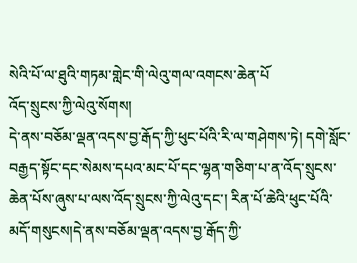སེའི་པོ་ལ་ཐུའི་གཏམ་གླེང་གི་ལེའུ་གལ་འགངས་ཆེན་པོ
འོད་སྲུངས་ཀྱི་ལེའུ་སོགས།
དེ་ནས་བཅོམ་ལྡན་འདས་བྱ་རྒོད་ཀྱི་ཕུང་པོའི་རི་ལ་གཤེགས་ཏེ། དགེ་སློང་བརྒྱད་སྟོང་དང་སེམས་དཔའ་མང་པོ་དང་ལྷན་གཅིག་པ་ན་འོད་སྲུངས་ཆེན་པོས་ཞུས་པ་ལས་འོད་སྲུངས་ཀྱི་ལེའུ་དང་། རིན་པོ་ཆེའི་ཕུང་པོའི་མདོ་གསུངས།དེ་ནས་བཅོམ་ལྡན་འདས་བྱ་རྒོད་ཀྱི་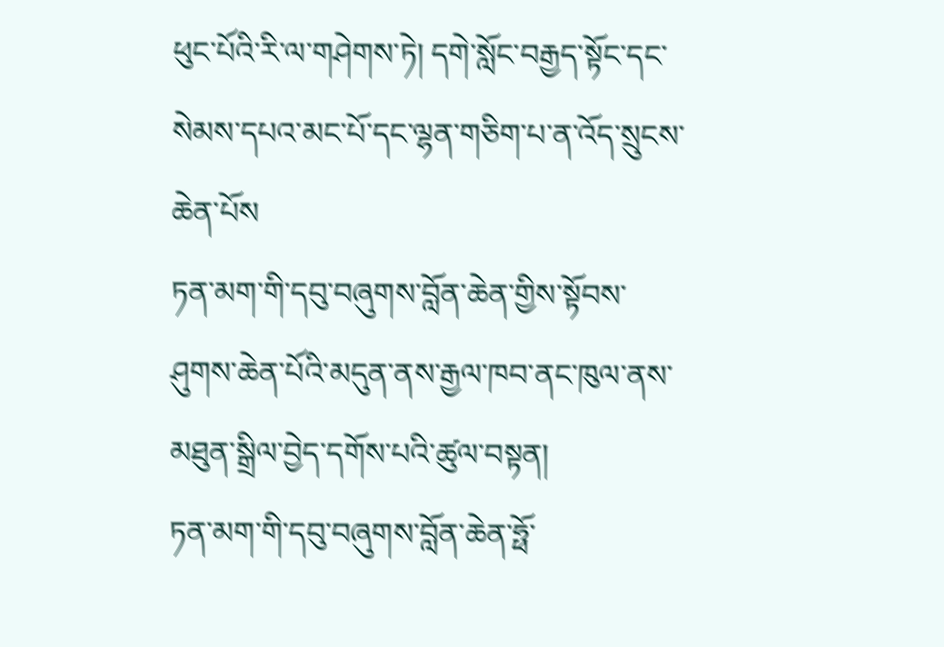ཕུང་པོའི་རི་ལ་གཤེགས་ཏེ། དགེ་སློང་བརྒྱད་སྟོང་དང་སེམས་དཔའ་མང་པོ་དང་ལྷན་གཅིག་པ་ན་འོད་སྲུངས་ཆེན་པོས
ཏན་མག་གི་དབུ་བཞུགས་བློན་ཆེན་གྱིས་སྟོབས་ཤུགས་ཆེན་པོའི་མདུན་ནས་རྒྱལ་ཁབ་ནང་ཁུལ་ནས་མཐུན་སྒྲིལ་བྱེད་དགོས་པའི་ཚུལ་བསྟན།
ཏན་མག་གི་དབུ་བཞུགས་བློན་ཆེན་ཧྥོ་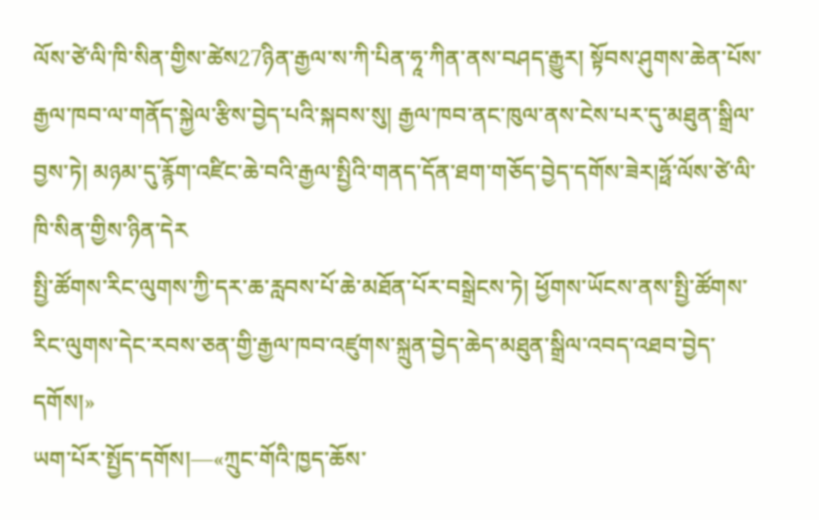ལོས་ཙེ་ལི་ཁི་སིན་གྱིས་ཚེས27ཉིན་རྒྱལ་ས་ཀི་པིན་ཧཱ་ཀིན་ནས་བཤད་རྒྱུར། སྟོབས་ཤུགས་ཆེན་པོས་རྒྱལ་ཁབ་ལ་གནོད་སྐྱེལ་རྩིས་བྱེད་པའི་སྐབས་སུ། རྒྱལ་ཁབ་ནང་ཁུལ་ནས་ངེས་པར་དུ་མཐུན་སྒྲིལ་བྱས་ཏེ། མཉམ་དུ་རྙོག་འཛིང་ཆེ་བའི་རྒྱལ་སྤྱིའི་གནད་དོན་ཐག་གཅོད་བྱེད་དགོས་ཟེར།ཧྥོ་ལོས་ཙེ་ལི་ཁི་སིན་གྱིས་ཉིན་དེར
སྤྱི་ཚོགས་རིང་ལུགས་ཀྱི་དར་ཆ་རླབས་པོ་ཆེ་མཐོན་པོར་བསྒྲེངས་ཏེ། ཕྱོགས་ཡོངས་ནས་སྤྱི་ཚོགས་རིང་ལུགས་དེང་རབས་ཅན་གྱི་རྒྱལ་ཁབ་འཛུགས་སྐྲུན་བྱེད་ཆེད་མཐུན་སྒྲིལ་འབད་འཐབ་བྱེད་དགོས།»
ཡག་པོར་སྤྱོད་དགོས།—«ཀྲུང་གོའི་ཁྱད་ཆོས་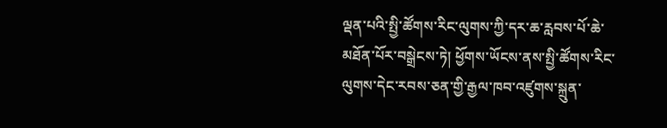ལྡན་པའི་སྤྱི་ཚོགས་རིང་ལུགས་ཀྱི་དར་ཆ་རླབས་པོ་ཆེ་མཐོན་པོར་བསྒྲེངས་ཏེ། ཕྱོགས་ཡོངས་ནས་སྤྱི་ཚོགས་རིང་ལུགས་དེང་རབས་ཅན་གྱི་རྒྱལ་ཁབ་འཛུགས་སྐྲུན་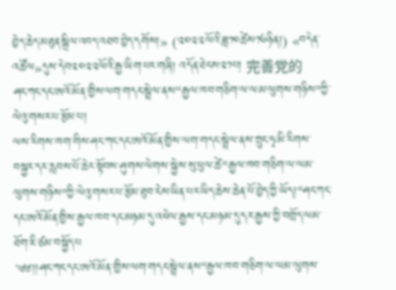བྱེད་ཆེད་མཐུན་སྒྲིལ་འབད་འཐབ་བྱེད་དགོས།» (༢༠༢༢ལོའི་ཟླ༡༠ཚེས༡༦ཉིན།) «བདེན་འཚོལ»དུས་དེབ༢༠༢༢ལོའི་རྒྱ་ཡིག་པར་གཞི། འདོན་ཐེངས༢༡པ། 完善党的
ཤང་ཀང་དང་ཨའོ་མོན་གྱིས་ལག་གདང་སྦྲེལ་ནས“རྒྱལ་ཁབ་གཅིག་ལ་ལམ་ལུགས་གཉིས”ཀྱི་ལེའུ་གསར་པ་རྩོམ་པ།
ལས་རིགས་ཁག་གིས་ཤང་ཀང་དང་ཨའོ་མོན་གྱིས་ལག་གདང་སྦྲེལ་ནས་ཀྲུང་ཧྭ་མི་རིགས་བསྐྱར་དར་རླབས་པོ་ཆེར་སྟོབས་ཤུགས་ལེགས་སྐྱེས་སུ་ཕུལ་ཚེ“རྒྱལ་ཁབ་གཅིག་ལ་ལམ་ལུགས་གཉིས”ཀྱི་ལེའུ་གསར་པ་རྩོམ་ཐུབ་ངེས་ཡིན་པར་ཡིད་ཆེས་ཆེན་པོ་བྱེད་ཀྱི་ཡོད།“ཤང་ཀང་དང་ཨའོ་མོན་གྱིས་རྒྱལ་ཁབ་དང་མཉམ་དུ་འཕེལ་རྒྱས་དང་མཉམ་དུ་དར་རྒྱས་ཀྱི་བགྲོད་ལམ་ཐོག་ཇི་ཙམ་བསྐྱོད་པ
༄༅།།ཤང་ཀང་དང་ཨའོ་མོན་གྱིས་ལག་གདང་སྦྲེལ་ནས“རྒྱལ་ཁབ་གཅིག་ལ་ལམ་ལུགས་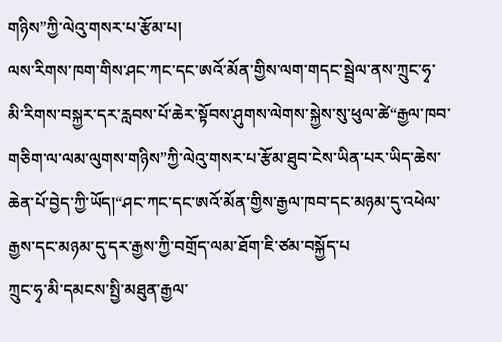གཉིས”ཀྱི་ལེའུ་གསར་པ་རྩོམ་པ།
ལས་རིགས་ཁག་གིས་ཤང་ཀང་དང་ཨའོ་མོན་གྱིས་ལག་གདང་སྦྲེལ་ནས་ཀྲུང་ཧྭ་མི་རིགས་བསྐྱར་དར་རླབས་པོ་ཆེར་སྟོབས་ཤུགས་ལེགས་སྐྱེས་སུ་ཕུལ་ཚེ“རྒྱལ་ཁབ་གཅིག་ལ་ལམ་ལུགས་གཉིས”ཀྱི་ལེའུ་གསར་པ་རྩོམ་ཐུབ་ངེས་ཡིན་པར་ཡིད་ཆེས་ཆེན་པོ་བྱེད་ཀྱི་ཡོད།“ཤང་ཀང་དང་ཨའོ་མོན་གྱིས་རྒྱལ་ཁབ་དང་མཉམ་དུ་འཕེལ་རྒྱས་དང་མཉམ་དུ་དར་རྒྱས་ཀྱི་བགྲོད་ལམ་ཐོག་ཇི་ཙམ་བསྐྱོད་པ
ཀྲུང་ཧྭ་མི་དམངས་སྤྱི་མཐུན་རྒྱལ་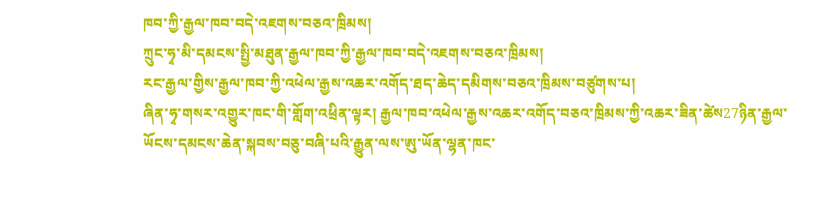ཁབ་ཀྱི་རྒྱལ་ཁབ་བདེ་འཇགས་བཅའ་ཁྲིམས།
ཀྲུང་ཧྭ་མི་དམངས་སྤྱི་མཐུན་རྒྱལ་ཁབ་ཀྱི་རྒྱལ་ཁབ་བདེ་འཇགས་བཅའ་ཁྲིམས།
རང་རྒྱལ་གྱིས་རྒྱལ་ཁབ་ཀྱི་འཕེལ་རྒྱས་འཆར་འགོད་ཐད་ཆེད་དམིགས་བཅའ་ཁྲིམས་བཙུགས་པ།
ཞིན་ཧྭ་གསར་འགྱུར་ཁང་གི་གློག་འཕྲིན་ལྟར། རྒྱལ་ཁབ་འཕེལ་རྒྱས་འཆར་འགོད་བཅའ་ཁྲིམས་ཀྱི་འཆར་ཟིན་ཚེས27ཉིན་རྒྱལ་ཡོངས་དམངས་ཆེན་སྐབས་བཅུ་བཞི་པའི་རྒྱུན་ལས་ཨུ་ཡོན་ལྷན་ཁང་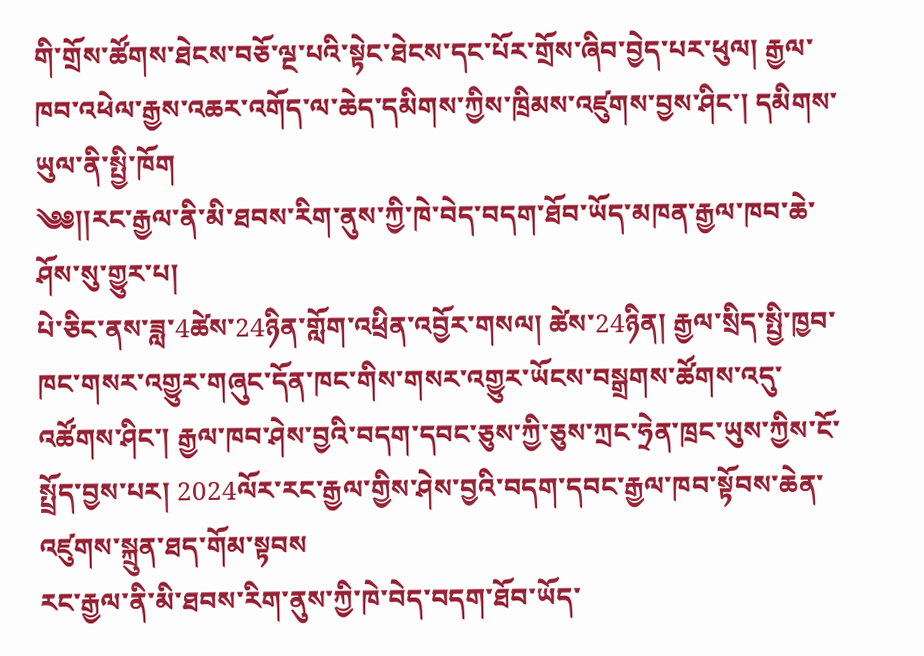གི་གྲོས་ཚོགས་ཐེངས་བཅོ་ལྔ་པའི་སྟེང་ཐེངས་དང་པོར་གྲོས་ཞིབ་བྱེད་པར་ཕུལ། རྒྱལ་ཁབ་འཕེལ་རྒྱས་འཆར་འགོད་ལ་ཆེད་དམིགས་ཀྱིས་ཁྲིམས་འཛུགས་བྱས་ཤིང་། དམིགས་ཡུལ་ནི་སྤྱི་ཁོག
༄༅།།རང་རྒྱལ་ནི་མི་ཐབས་རིག་ནུས་ཀྱི་ཁེ་བེད་བདག་ཐོབ་ཡོད་མཁན་རྒྱལ་ཁབ་ཆེ་ཤོས་སུ་གྱུར་པ།
པེ་ཅིང་ནས་ཟླ་4ཚེས་24ཉིན་གློག་འཕྲིན་འབྱོར་གསལ། ཚེས་24ཉིན། རྒྱལ་སྲིད་སྤྱི་ཁྱབ་ཁང་གསར་འགྱུར་གཞུང་དོན་ཁང་གིས་གསར་འགྱུར་ཡོངས་བསྒྲགས་ཚོགས་འདུ་འཚོགས་ཤིང་། རྒྱལ་ཁབ་ཤེས་བྱའི་བདག་དབང་ཅུས་ཀྱི་ཅུས་ཀྲང་ཧྲེན་ཁྲང་ཡུས་ཀྱིས་ངོ་སྤྲོད་བྱས་པར། 2024ལོར་རང་རྒྱལ་གྱིས་ཤེས་བྱའི་བདག་དབང་རྒྱལ་ཁབ་སྟོབས་ཆེན་འཛུགས་སྐྲུན་ཐད་གོམ་སྟབས
རང་རྒྱལ་ནི་མི་ཐབས་རིག་ནུས་ཀྱི་ཁེ་བེད་བདག་ཐོབ་ཡོད་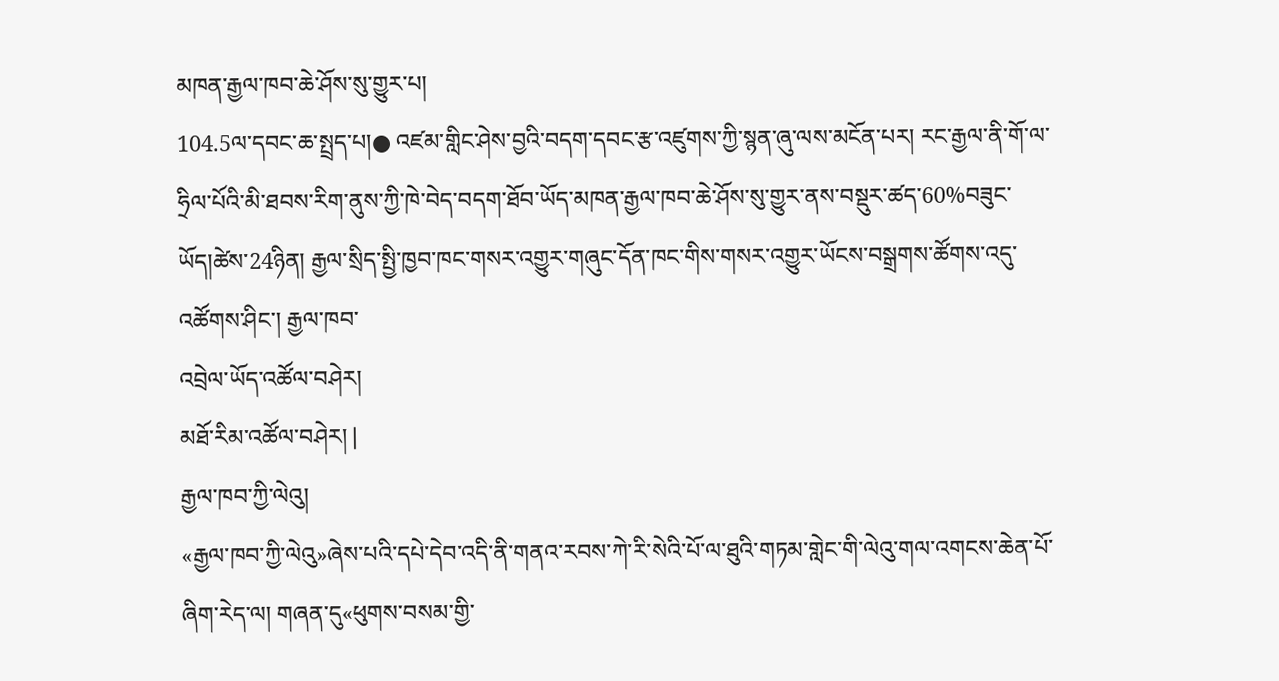མཁན་རྒྱལ་ཁབ་ཆེ་ཤོས་སུ་གྱུར་པ།
104.5ལ་དབང་ཆ་སྤྲད་པ།● འཛམ་གླིང་ཤེས་བྱའི་བདག་དབང་རྩ་འཛུགས་ཀྱི་སྙན་ཞུ་ལས་མངོན་པར། རང་རྒྱལ་ནི་གོ་ལ་ཧྲིལ་པོའི་མི་ཐབས་རིག་ནུས་ཀྱི་ཁེ་བེད་བདག་ཐོབ་ཡོད་མཁན་རྒྱལ་ཁབ་ཆེ་ཤོས་སུ་གྱུར་ནས་བསྡུར་ཚད་60%བཟུང་ཡོད།ཚེས་24ཉིན། རྒྱལ་སྲིད་སྤྱི་ཁྱབ་ཁང་གསར་འགྱུར་གཞུང་དོན་ཁང་གིས་གསར་འགྱུར་ཡོངས་བསྒྲགས་ཚོགས་འདུ་འཚོགས་ཤིང་། རྒྱལ་ཁབ་
འབྲེལ་ཡོད་འཚོལ་བཤེར།
མཐོ་རིམ་འཚོལ་བཤེར། |
རྒྱལ་ཁབ་ཀྱི་ལེའུ།
«རྒྱལ་ཁབ་ཀྱི་ལེའུ»ཞེས་པའི་དཔེ་དེབ་འདི་ནི་གནའ་རབས་ཀེ་རི་སེའི་པོ་ལ་ཐུའི་གཏམ་གླེང་གི་ལེའུ་གལ་འགངས་ཆེན་པོ་ཞིག་རེད་ལ། གཞན་དུ«ཕུགས་བསམ་གྱི་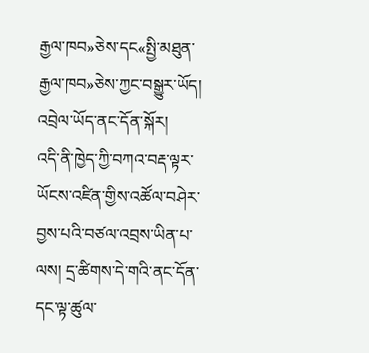རྒྱལ་ཁབ»ཅེས་དང«སྤྱི་མཐུན་རྒྱལ་ཁབ»ཅེས་ཀྱང་བསྒྱུར་ཡོད།
འབྲེལ་ཡོད་ནང་དོན་སྐོར།
འདི་ནི་ཁྱེད་ཀྱི་བཀའ་བརྡ་ལྟར་ཡོངས་འཛིན་གྱིས་འཚོལ་བཤེར་བྱས་པའི་བཙལ་འབྲས་ཡིན་པ་ལས། དྲ་ཚིགས་དེ་གའི་ནང་དོན་དང་ལྟ་ཚུལ་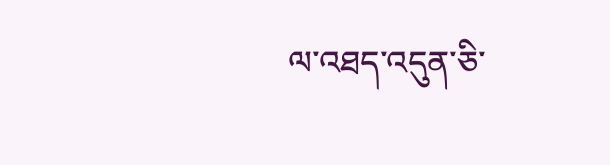ལ་འཐད་འདུན་ཅི་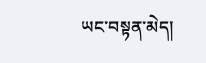ཡང་བསྟན་མེད།